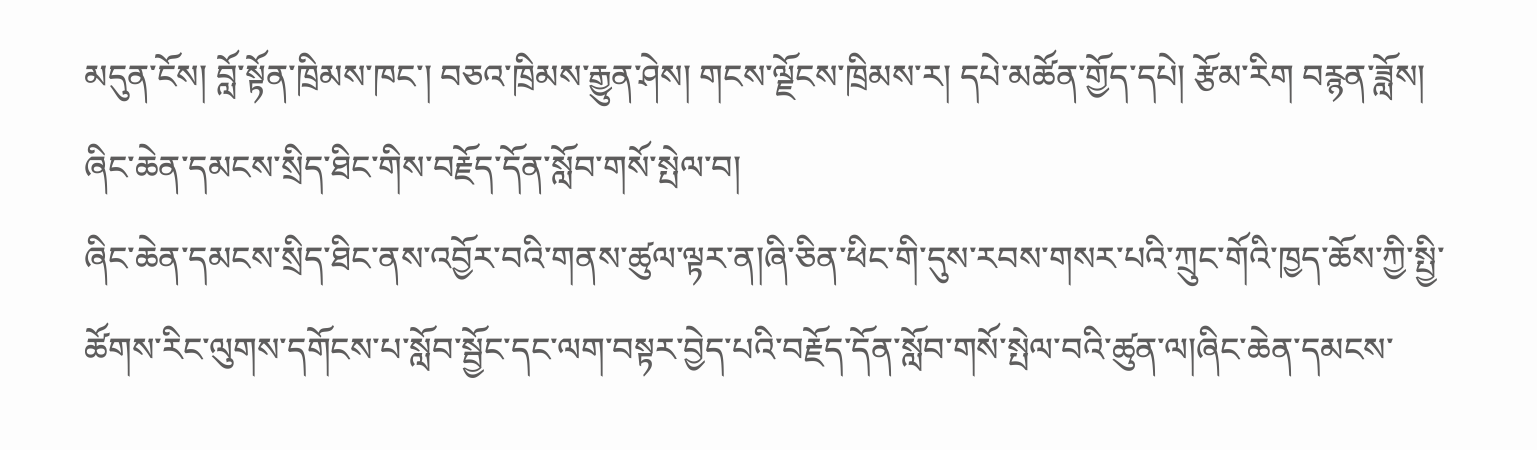མདུན་ངོས། བློ་སྟོན་ཁྲིམས་ཁང་། བཅའ་ཁྲིམས་རྒྱུན་ཤེས། གངས་ལྗོངས་ཁྲིམས་ར། དཔེ་མཚོན་གྱོད་དཔེ། རྩོམ་རིག བརྙན་ཟློས།
ཞིང་ཆེན་དམངས་སྲིད་ཐིང་གིས་བརྗོད་དོན་སློབ་གསོ་སྤེལ་བ།
ཞིང་ཆེན་དམངས་སྲིད་ཐིང་ནས་འབྱོར་བའི་གནས་ཚུལ་ལྟར་ན།ཞི་ཅིན་ཕིང་གི་དུས་རབས་གསར་པའི་ཀྲུང་གོའི་ཁྱད་ཆོས་ཀྱི་སྤྱི་ཚོགས་རིང་ལུགས་དགོངས་པ་སློབ་སྦྱོང་དང་ལག་བསྟར་བྱེད་པའི་བརྗོད་དོན་སློབ་གསོ་སྤེལ་བའི་ཚུན་ལ།ཞིང་ཆེན་དམངས་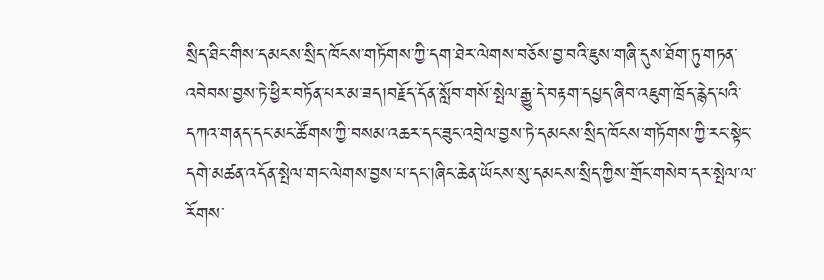སྲིད་ཐིང་གིས་དམངས་སྲིད་ཁོངས་གཏོགས་ཀྱི་དག་ཐེར་ལེགས་བཅོས་བྱ་བའི་ཇུས་གཞི་དུས་ཐོག་ཏུ་གཏན་འབེབས་བྱས་ཏེ་ཕྱིར་བཏོན་པར་མ་ཟད།བརྗོད་དོན་སློབ་གསོ་སྤེལ་རྒྱུ་དེ་བརྟག་དཔྱད་ཞིབ་འཇུག་ཁྲོད་རྙེད་པའི་དཀའ་གནད་དང་མང་ཚོགས་ཀྱི་བསམ་འཆར་དང་ཟུང་འབྲེལ་བྱས་ཏེ་དམངས་སྲིད་ཁོངས་གཏོགས་ཀྱི་རང་སྟེང་དགེ་མཚན་འདོན་སྤེལ་གང་ལེགས་བྱས་པ་དང་།ཞིང་ཆེན་ཡོངས་སུ་དམངས་སྲིད་ཀྱིས་གྲོང་གསེབ་དར་སྤེལ་ལ་རོགས་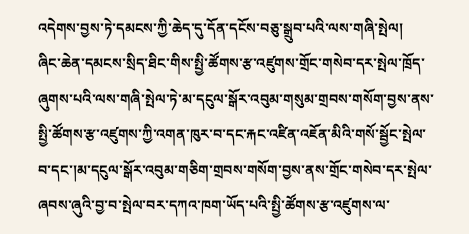འདེགས་བྱས་ཏེ་དམངས་ཀྱི་ཆེད་དུ་དོན་དངོས་བཅུ་སྒྲུབ་པའི་ལས་གཞི་སྤེལ།
ཞིང་ཆེན་དམངས་སྲིད་ཐིང་གིས་སྤྱི་ཚོགས་རྩ་འཛུགས་གྲོང་གསེབ་དར་སྤེལ་ཁྲོད་ཞུགས་པའི་ལས་གཞི་སྤེལ་ཏེ་མ་དངུལ་སྒོར་འབུམ་གསུམ་གྲབས་གསོག་བྱས་ནས་སྤྱི་ཚོགས་རྩ་འཛུགས་ཀྱི་འགན་ཁུར་བ་དང་རྐང་འཛིན་འཇོན་མིའི་གསོ་སྦྱོང་སྤེལ་བ་དང་།མ་དངུལ་སྒོར་འབུམ་གཅིག་གྲབས་གསོག་བྱས་ནས་གྲོང་གསེབ་དར་སྤེལ་ཞབས་ཞུའི་བྱ་བ་སྤེལ་བར་དཀའ་ཁག་ཡོད་པའི་སྤྱི་ཚོགས་རྩ་འཛུགས་ལ་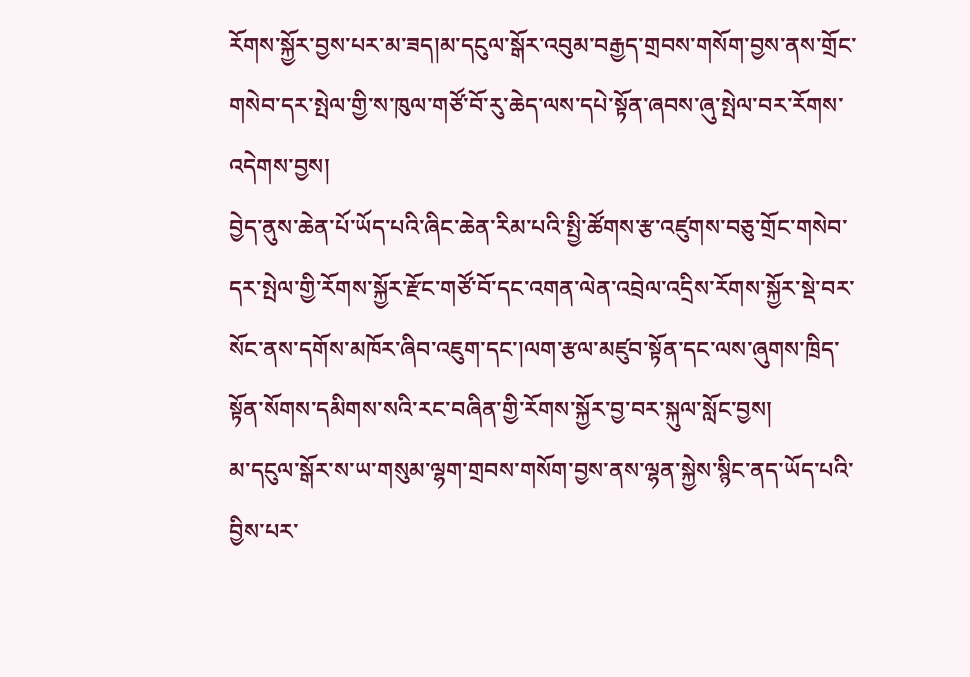རོགས་སྐྱོར་བྱས་པར་མ་ཟད།མ་དངུལ་སྒོར་འབུམ་བརྒྱད་གྲབས་གསོག་བྱས་ནས་གྲོང་གསེབ་དར་སྤེལ་གྱི་ས་ཁུལ་གཙོ་བོ་རུ་ཆེད་ལས་དཔེ་སྟོན་ཞབས་ཞུ་སྤེལ་བར་རོགས་འདེགས་བྱས།
བྱེད་ནུས་ཆེན་པོ་ཡོད་པའི་ཞིང་ཆེན་རིམ་པའི་སྤྱི་ཚོགས་རྩ་འཛུགས་བཅུ་གྲོང་གསེབ་དར་སྤེལ་གྱི་རོགས་སྐྱོར་རྫོང་གཙོ་བོ་དང་འགན་ལེན་འབྲེལ་འདྲིས་རོགས་སྐྱོར་སྡེ་བར་སོང་ནས་དགོས་མཁོར་ཞིབ་འཇུག་དང་།ལག་རྩལ་མཛུབ་སྟོན་དང་ལས་ཞུགས་ཁྲིད་སྟོན་སོགས་དམིགས་སའི་རང་བཞིན་གྱི་རོགས་སྐྱོར་བྱ་བར་སྐུལ་སློང་བྱས།
མ་དངུལ་སྒོར་ས་ཡ་གསུམ་ལྷག་གྲབས་གསོག་བྱས་ནས་ལྷན་སྐྱེས་སྙིང་ནད་ཡོད་པའི་བྱིས་པར་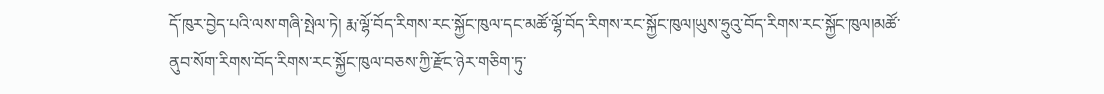དོ་ཁུར་བྱེད་པའི་ལས་གཞི་སྤེལ་ཏེ། རྨ་ལྷོ་བོད་རིགས་རང་སྐྱོང་ཁུལ་དང་མཚོ་ལྷོ་བོད་རིགས་རང་སྐྱོང་ཁུལ།ཡུས་ཧྲུའུ་བོད་རིགས་རང་སྐྱོང་ཁུལ།མཚོ་ནུབ་སོག་རིགས་བོད་རིགས་རང་སྐྱོང་ཁུལ་བཅས་ཀྱི་རྫོང་ཉེར་གཅིག་ཏུ་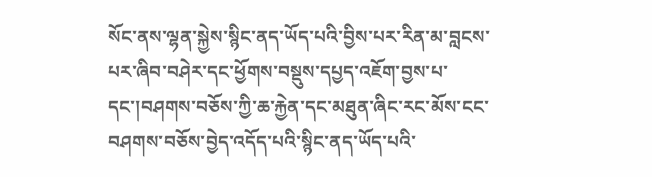སོང་ནས་ལྷན་སྐྱེས་སྙིང་ནད་ཡོད་པའི་བྱིས་པར་རིན་མ་བླངས་པར་ཞིབ་བཤེར་དང་ཕྱོགས་བསྡུས་དཔྱད་འཇོག་བྱས་པ་དང་།བཤགས་བཅོས་ཀྱི་ཆ་རྐྱེན་དང་མཐུན་ཞིང་རང་མོས་ངང་བཤགས་བཅོས་བྱེད་འདོད་པའི་སྙིང་ནད་ཡོད་པའི་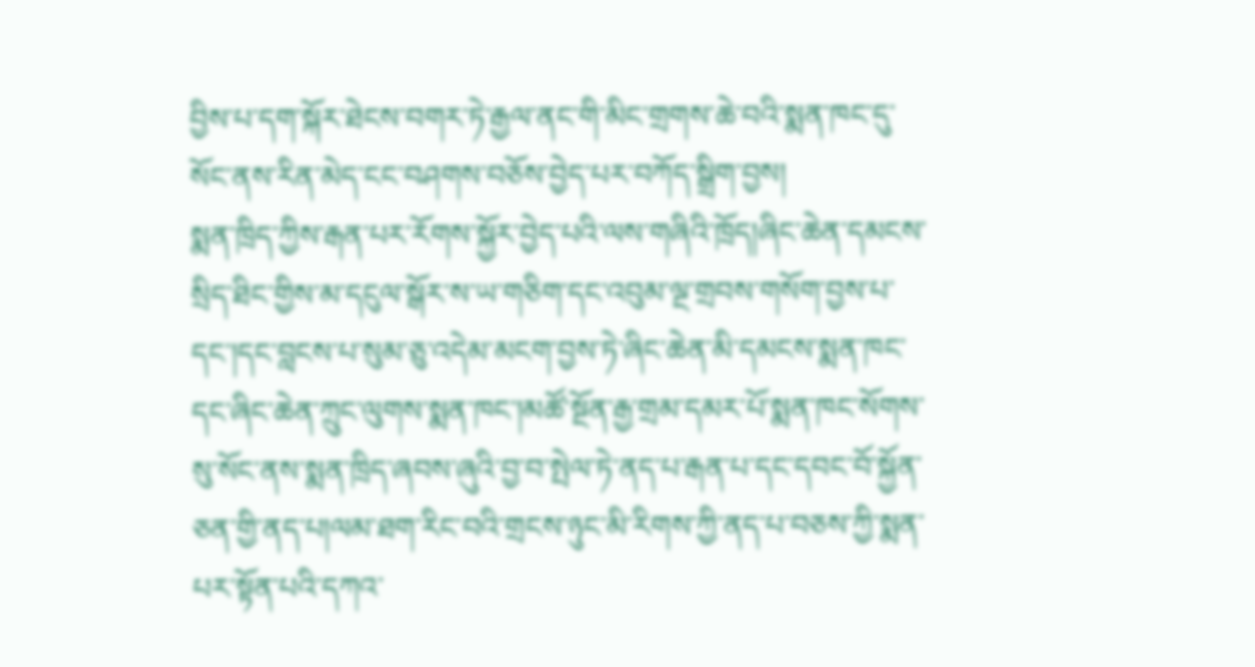བྱིས་པ་དག་སྐོར་ཐེངས་བགར་ཏེ་རྒྱལ་ནང་གི་མིང་གྲགས་ཆེ་བའི་སྨན་ཁང་དུ་སོང་ནས་རིན་མེད་ངང་བཤགས་བཅོས་བྱེད་པར་བཀོད་སྒྲིག་བྱས།
སྨན་ཁྲིད་ཀྱིས་རྒན་པར་རོགས་སྐྱོར་བྱེད་པའི་ལས་གཞིའི་ཁྲོད།ཞིང་ཆེན་དམངས་སྲིད་ཐིང་གྱིས་མ་དངུལ་སྒོར་ས་ཡ་གཅིག་དང་འབུམ་ལྔ་གྲབས་གསོག་བྱས་པ་དང་།དང་བླངས་པ་སུམ་ཅུ་འདེམ་མངག་བྱས་ཏེ་ཞིང་ཆེན་མི་དམངས་སྨན་ཁང་དང་ཞིང་ཆེན་ཀྲུང་ལུགས་སྨན་ཁང་།མཚོ་སྔོན་རྒྱ་གྲམ་དམར་པོ་སྨན་ཁང་སོགས་སུ་སོང་ནས་སྨན་ཁྲིད་ཞབས་ཞུའི་བྱ་བ་སྤེལ་ཏེ་ནད་པ་རྒན་པ་དང་དབང་བོ་སྐྱོན་ཅན་གྱི་ནད་པ།ལམ་ཐག་རིང་བའི་གྲངས་ཉུང་མི་རིགས་ཀྱི་ནད་པ་བཅས་ཀྱི་སྨན་པར་སྟོན་པའི་དཀའ་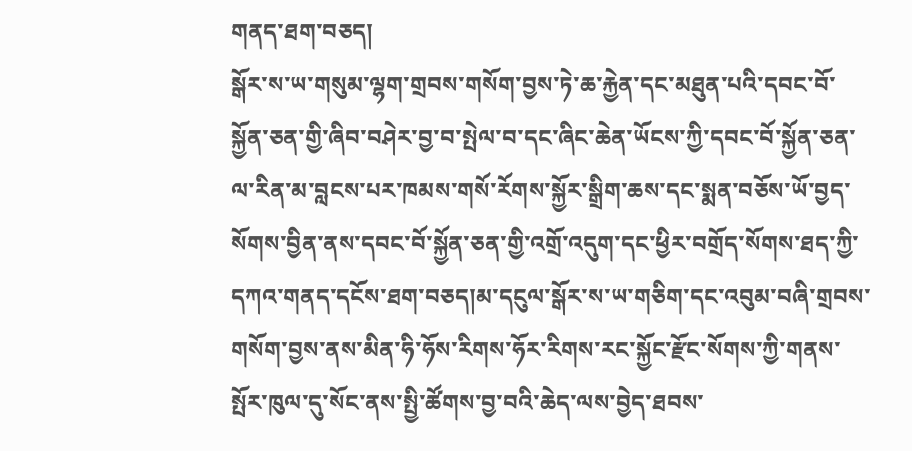གནད་ཐག་བཅད།
སྒོར་ས་ཡ་གསུམ་ལྷག་གྲབས་གསོག་བྱས་ཏེ་ཆ་རྐྱེན་དང་མཐུན་པའི་དབང་བོ་སྐྱོན་ཅན་གྱི་ཞིབ་བཤེར་བྱ་བ་སྤེལ་བ་དང་ཞིང་ཆེན་ཡོངས་ཀྱི་དབང་བོ་སྐྱོན་ཅན་ལ་རིན་མ་བླངས་པར་ཁམས་གསོ་རོགས་སྐྱོར་སྒྲིག་ཆས་དང་སྨན་བཅོས་ཡོ་བྱད་སོགས་བྱིན་ནས་དབང་བོ་སྐྱོན་ཅན་གྱི་འགྲོ་འདུག་དང་ཕྱིར་བགྲོད་སོགས་ཐད་ཀྱི་དཀའ་གནད་དངོས་ཐག་བཅད།མ་དངུལ་སྒོར་ས་ཡ་གཅིག་དང་འབུམ་བཞི་གྲབས་གསོག་བྱས་ནས་མིན་ཧི་ཧོས་རིགས་ཧོར་རིགས་རང་སྐྱོང་རྫོང་སོགས་ཀྱི་གནས་སྤོར་ཁུལ་དུ་སོང་ནས་སྤྱི་ཚོགས་བྱ་བའི་ཆེད་ལས་བྱེད་ཐབས་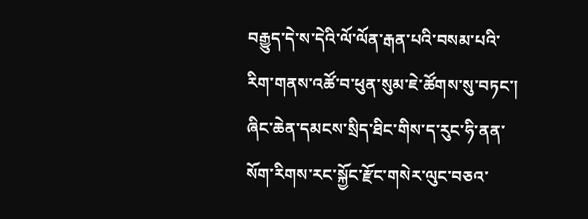བརྒྱུད་དེ་ས་དེའི་ལོ་ལོན་རྒན་པའི་བསམ་པའི་རིག་གནས་འཚོ་བ་ཕུན་སུམ་ཇེ་ཚོགས་སུ་བཏང་།
ཞིང་ཆེན་དམངས་སྲིད་ཐིང་གིས་ད་རུང་ཧི་ནན་སོག་རིགས་རང་སྐྱོང་རྫོང་གསེར་ལུང་བཅའ་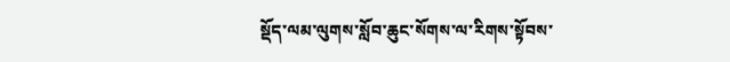སྡོད་ལམ་ལུགས་སློབ་ཆུང་སོགས་ལ་རིགས་སྟོབས་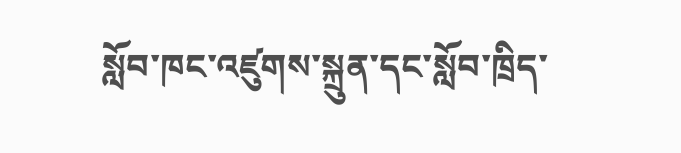སློབ་ཁང་འཛུགས་སྐྲུན་དང་སློབ་ཁྲིད་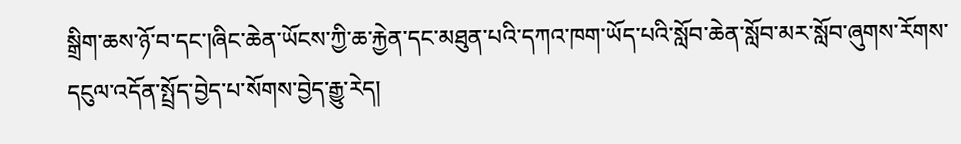སྒྲིག་ཆས་ཉོ་བ་དང་།ཞིང་ཆེན་ཡོངས་ཀྱི་ཆ་རྐྱེན་དང་མཐུན་པའི་དཀའ་ཁག་ཡོད་པའི་སློབ་ཆེན་སློབ་མར་སློབ་ཞུགས་རོགས་དངུལ་འདོན་སྤྲོད་བྱེད་པ་སོགས་བྱེད་རྒྱུ་རེད།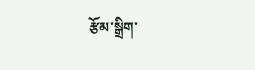རྩོམ་སྒྲིག་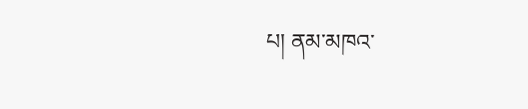པ། ནམ་མཁའ་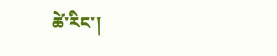ཚེ་རིང་།